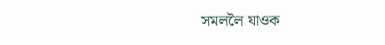সমললৈ যাওক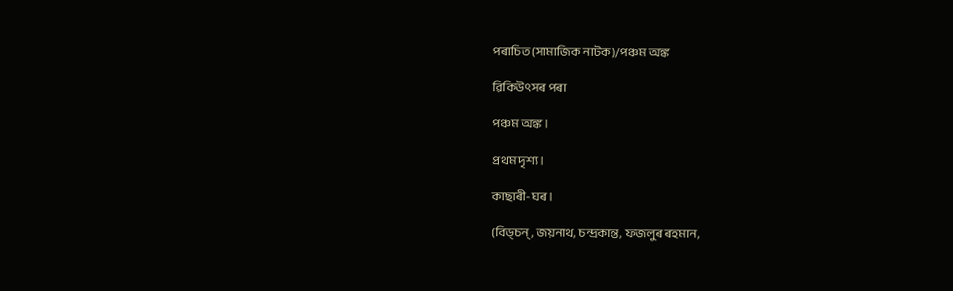পৰাচিত (সামাজিক নাটক)/পঞ্চম অঙ্ক

ৱিকিউৎসৰ পৰা

পঞ্চম অঙ্ক।

প্ৰথম দৃশ্য।

কাছাৰী-ঘৰ।

(বিড্‌চন্‌, জয়নাথ, চন্দ্ৰকান্ত, ফজলুৰ ৰহমান,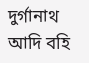দুৰ্গানাথ
আদি বহি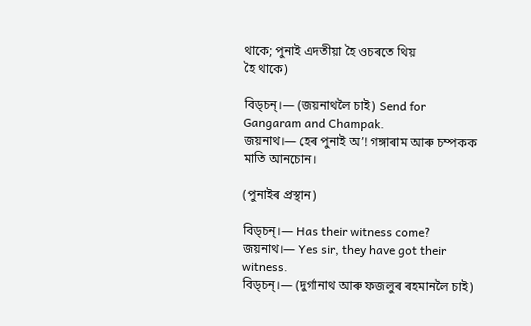থাকে; পুনাই এদতীয়া হৈ ওচৰতে থিয়
হৈ থাকে)

বিড্‌চন্‌।— (জয়নাথলৈ চাই) Send for Gangaram and Champak.
জয়নাথ।— হেৰ পুনাই অ’! গঙ্গাৰাম আৰু চম্পকক মাতি আনচোন।

(পুনাইৰ প্ৰস্থান)

বিড্‌চন্‌।— Has their witness come?
জয়নাথ।— Yes sir, they have got their witness.
বিড্‌চন্‌।— (দুৰ্গানাথ আৰু ফজলুৰ ৰহমানলৈ চাই)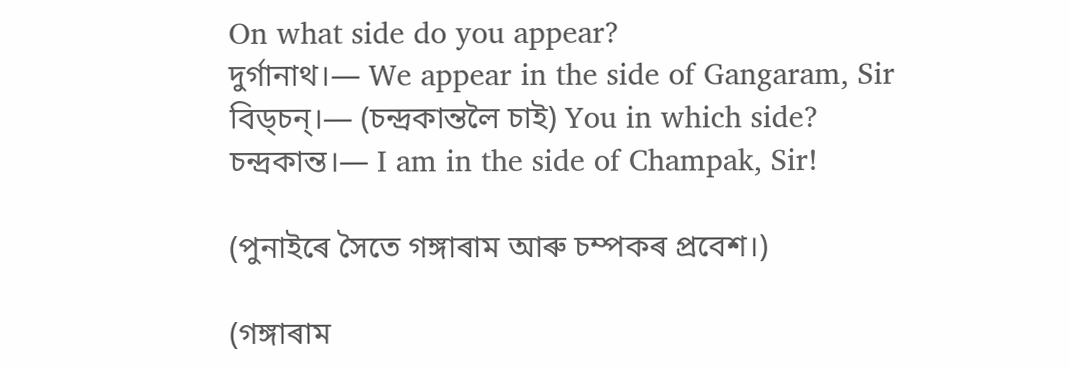On what side do you appear?
দুৰ্গানাথ।— We appear in the side of Gangaram, Sir
বিড্‌চন্‌।— (চন্দ্ৰকান্তলৈ চাই) You in which side?
চন্দ্ৰকান্ত।— I am in the side of Champak, Sir!

(পুনাইৰে সৈতে গঙ্গাৰাম আৰু চম্পকৰ প্ৰবেশ।)

(গঙ্গাৰাম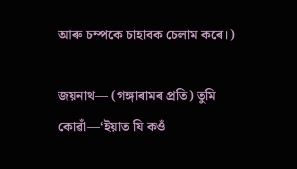আৰু চম্পকে চাহাবক চেলাম কৰে।)

জয়নাথ— (গঙ্গাৰামৰ প্ৰতি) তুমি কোৱাঁ—‘ইয়াত যি কওঁ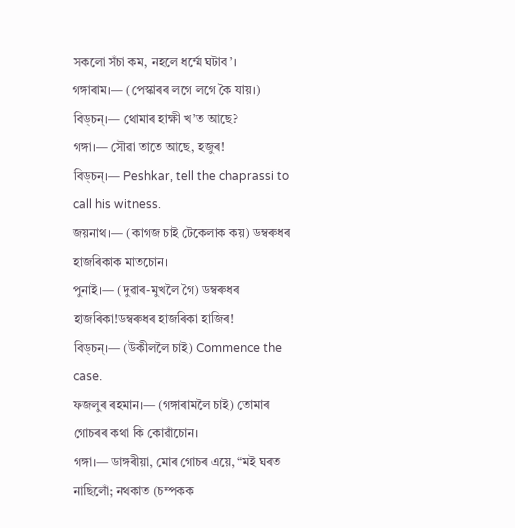সকলো সঁচা কম, নহলে ধৰ্ম্মে ঘটাব’।
গঙ্গাৰাম।— (পেস্কাৰৰ লগে লগে কৈ যায়।)
বিড্‌চন্‌।— থোমাৰ হাক্ষী খ’ত আছে?
গঙ্গা।— সৌৱা তাতে আছে, হজুৰ!
বিড্‌চন্‌।— Peshkar, tell the chaprassi to call his witness.
জয়নাথ।— (কাগজ চাই টেকেলাক কয়) ডম্বৰুধৰ হাজৰিকাক মাতচোন।
পুনাই।— (দুৱাৰ-মুখলৈ গৈ) ডম্বৰুধৰ হাজৰিকা!ডম্বৰুধৰ হাজৰিকা হাজিৰ!
বিড্‌চন্‌।— (উকীললৈ চাই) Commence the case.
ফজলুৰ ৰহমান।— (গঙ্গাৰামলৈ চাই) তোমাৰ গোচৰৰ কথা কি কোৱাঁচোন।
গঙ্গা।— ডাঙ্গৰীয়া, মোৰ গোচৰ এয়ে, “মই ঘৰত নাছিলোঁ; নথকাত (চম্পকক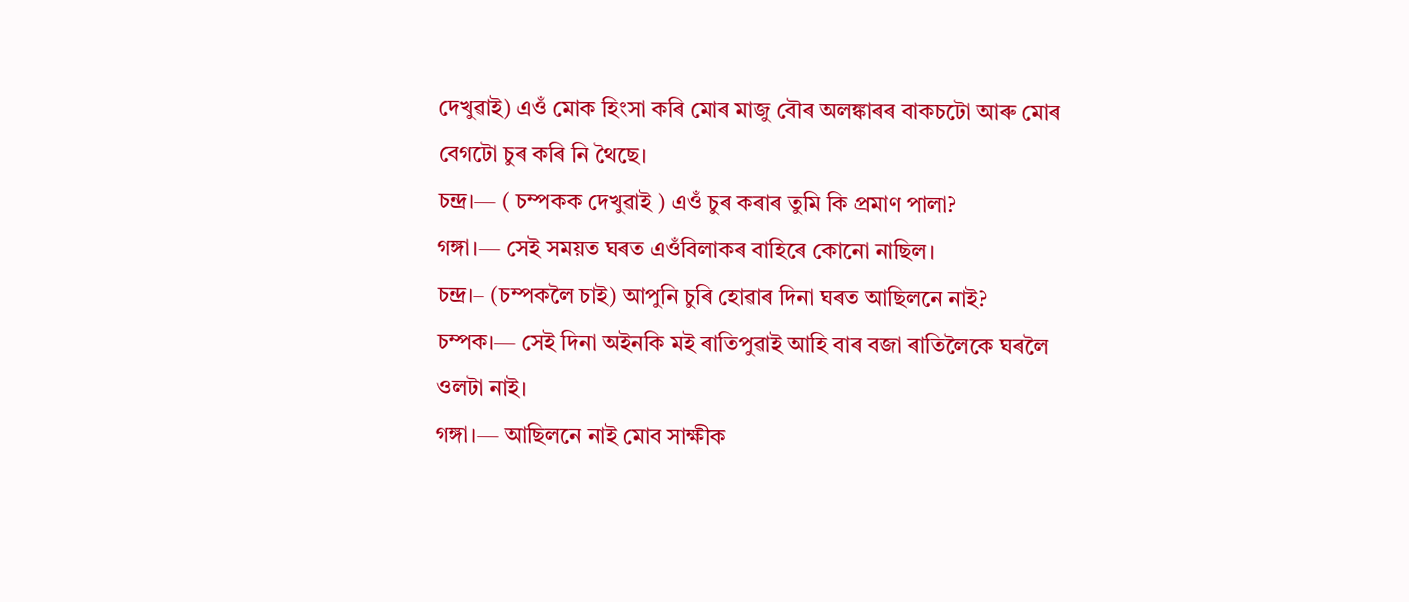দেখুৱাই) এওঁ মোক হিংসা কৰি মোৰ মাজু বৌৰ অলঙ্কাৰৰ বাকচটো আৰু মোৰ বেগটো চুৰ কৰি নি থৈছে।
চন্দ্ৰ।— ( চম্পকক দেখুৱাই ) এওঁ চুৰ কৰাৰ তুমি কি প্ৰমাণ পালা?
গঙ্গা।— সেই সময়ত ঘৰত এওঁবিলাকৰ বাহিৰে কোনো নাছিল।
চন্দ্ৰ।– (চম্পকলৈ চাই) আপুনি চুৰি হোৱাৰ দিনা ঘৰত আছিলনে নাই?
চম্পক।— সেই দিনা অইনকি ম‍ই ৰাতিপুৱাই আহি বাৰ বজা ৰাতিলৈকে ঘৰলৈ ওলটা নাই।
গঙ্গা।— আছিলনে নাই মোব সাক্ষীক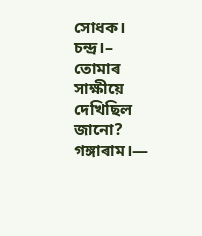সোধক।
চন্দ্ৰ।– তোমাৰ সাক্ষীয়ে দেখিছিল জানো?
গঙ্গাৰাম।—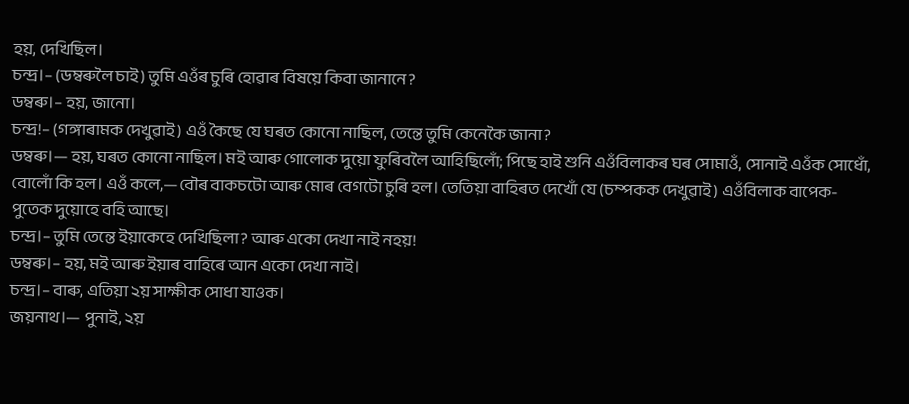হয়, দেখিছিল।
চন্দ্ৰ।– (ডম্বৰুলৈ চাই) তুমি এওঁৰ চুৰি হোৱাৰ বিষয়ে কিবা জানানে?
ডম্বৰু।– হয়, জানো।
চন্দ্ৰ!– (গঙ্গাৰামক দেখুৱাই) এওঁ কৈছে যে ঘৰত কোনো নাছিল, তেন্তে তুমি কেনেকৈ জানা?
ডম্বৰু।— হয়, ঘৰত কোনো নাছিল। ম‍ই আৰু গোলোক দুয়ো ফুৰিবলৈ আহিছিলোঁ; পিছে হাই শুনি এওঁবিলাকৰ ঘৰ সোমাওঁ, সোনাই এওঁক সোধোঁ, বোলোঁ কি হল। এওঁ কলে,—বৌৰ বাকচটো আৰু মোৰ বেগটো চুৰি হল। তেতিয়া বাহিৰত দেখোঁ যে (চম্পকক দেখুৱাই) এওঁবিলাক বাপেক-পুতেক দুয়োহে বহি আছে।
চন্দ্ৰ।– তুমি তেন্তে ইয়াকেহে দেখিছিলা? আৰু একো দেখা নাই নহয়!
ডম্বৰু।– হয়, মই আৰু ইয়াৰ বাহিৰে আন একো দেখা নাই।
চন্দ্ৰ।– বাৰু, এতিয়া ২য় সাক্ষীক সোধা যাওক।
জয়নাথ।— পুনাই, ২য়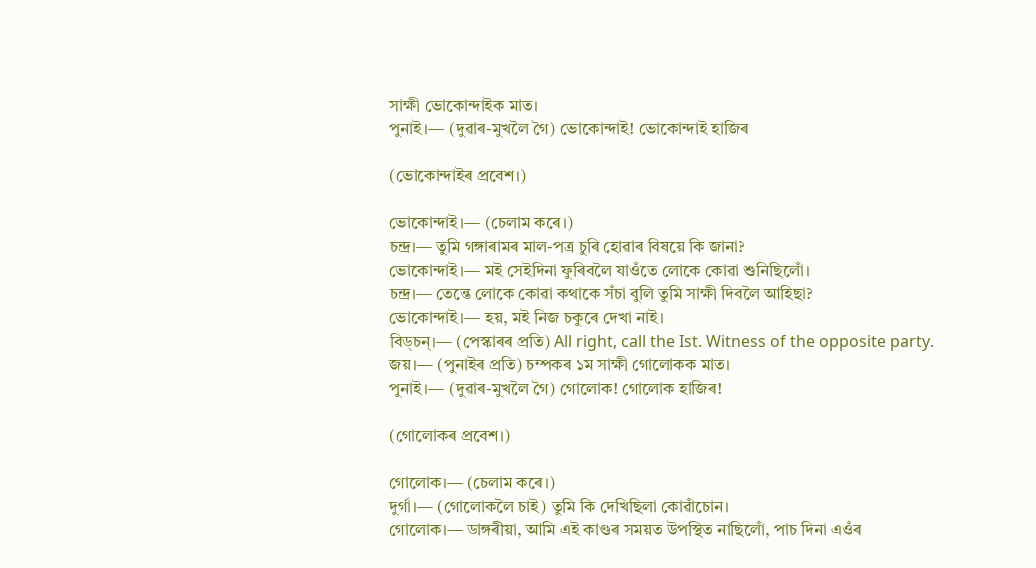সাক্ষী ভোকোন্দাইক মাত।
পুনাই।— (দুৱাৰ-মুখলৈ গৈ) ভোকোন্দাই! ভোকোন্দাই হাজিৰ

(ভোকোন্দাইৰ প্ৰবেশ।)

ভোকোন্দাই।— (চেলাম কৰে।)
চন্দ্ৰ।— তুমি গঙ্গাৰামৰ মাল-পত্ৰ চুৰি হোৱাৰ বিষয়ে কি জানা?
ভোকোন্দাই।— মই সেইদিনা ফুৰিবলৈ যাওঁতে লোকে কোৱা শুনিছিলোঁ।
চন্দ্ৰ।— তেন্তে লোকে কোৱা কথাকে সঁচা বুলি তুমি সাক্ষী দিবলৈ আহিছা?
ভোকোন্দাই।— হয়, মই নিজ চকুৰে দেখা নাই।
বিড্‌চন্‌।— (পেস্কাৰৰ প্ৰতি) All right, call the Ist. Witness of the opposite party.
জয়।— (পুনাইৰ প্ৰতি) চম্পকৰ ১ম সাক্ষী গোলোকক মাত।
পুনাই।— (দুৱাৰ-মুখলৈ গৈ) গোলোক! গোলোক হাজিৰ!

(গোলোকৰ প্ৰবেশ।)

গোলোক।— (চেলাম কৰে।)
দুৰ্গা।— (গোলোকলৈ চাই) তুমি কি দেখিছিলা কোৱাঁচোন।
গোলোক।— ডাঙ্গৰীয়া, আমি এই কাণ্ডৰ সময়ত উপস্থিত নাছিলোঁ, পাচ দিনা এওঁৰ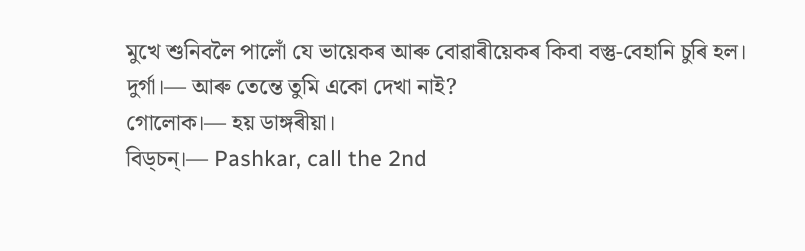মুখে শুনিবলৈ পালোঁ যে ভায়েকৰ আৰু বোৱাৰীয়েকৰ কিবা বস্তু-বেহানি চুৰি হল।
দুৰ্গা।— আৰু তেন্তে তুমি একো দেখা নাই?
গোলোক।— হয় ডাঙ্গৰীয়া।
বিড্‌চন্‌।— Pashkar, call the 2nd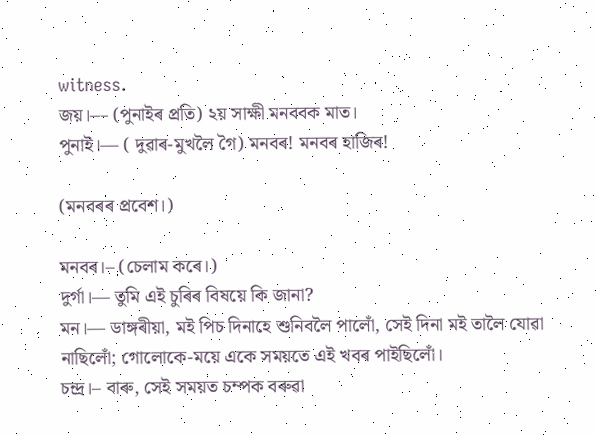witness.
জয়।— (পুনাইৰ প্ৰতি) ২য় সাক্ষী মনববক মাত।
পুনাই।— ( দুৱাৰ-মুখলৈ গৈ) মনবৰ! মনবৰ হাজিৰ!

(মনবৰৰ প্ৰবেশ।)

মনবৰ।– (চেলাম কৰে।)
দুৰ্গা।— তুমি এই চুৰিৰ বিষয়ে কি জানা?
মন।— ডাঙ্গৰীয়া, মই পিচ দিনাহে শুনিবলৈ পালোঁ, সেই দিনা মই তালৈ যোৱা নাছিলোঁ; গোলোকে-ময়ে একে সময়তে এই খবৰ পাইছিলোঁ।
চন্দ্ৰ।– বাৰু, সেই সময়ত চম্পক বৰুৱা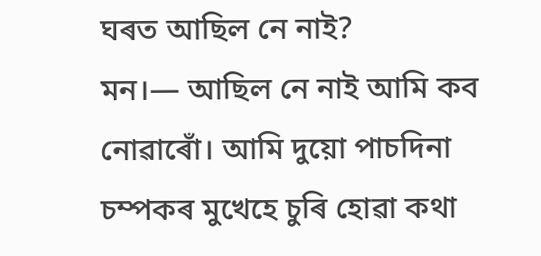ঘৰত আছিল নে নাই?
মন।— আছিল নে নাই আমি কব নোৱাৰোঁ। আমি দুয়ো পাচদিনা চম্পকৰ মুখেহে চুৰি হোৱা কথা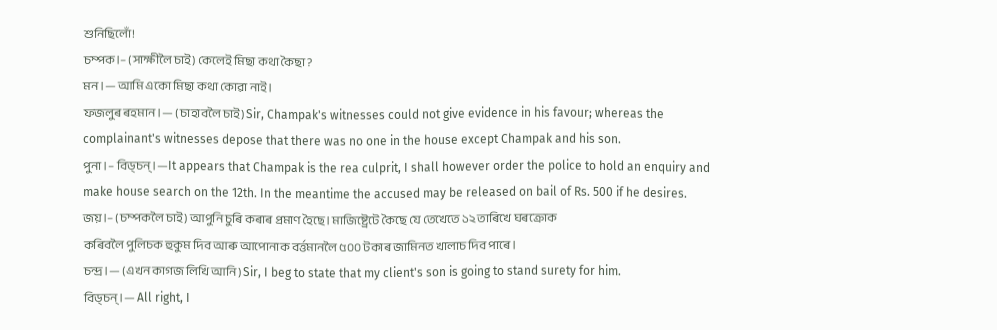শুনিছিলোঁ!
চম্পক।– (সাক্ষীলৈ চাই) কেলেই মিছা কথা কৈছা?
মন।— আমি একো মিছা কথা কোৱা নাই।
ফজলুৰ ৰহমান।— ( চাহাবলৈ চাই) Sir, Champak's witnesses could not give evidence in his favour; whereas the complainant's witnesses depose that there was no one in the house except Champak and his son.
পুনা।– বিড্‌চন্‌।—It appears that Champak is the rea culprit, I shall however order the police to hold an enquiry and make house search on the 12th. In the meantime the accused may be released on bail of Rs. 500 if he desires.
জয়।– (চম্পকলৈ চাই) আপুনি চুৰি কৰাৰ প্ৰমাণ হৈছে। মাজিষ্ট্ৰেটে কৈছে যে তেখেতে ১২ তাৰিখে ঘৰক্ৰোক
কৰিবলৈ পুলিচক হুকুম দিব আৰু আপোনাক বৰ্ত্তমানলৈ ৫০০ টকাৰ জামিনত খালাচ দিব পাৰে।
চন্দ্ৰ।— (এখন কাগজ লিখি আনি) Sir, I beg to state that my client's son is going to stand surety for him.
বিড্‌চন্।— All right, I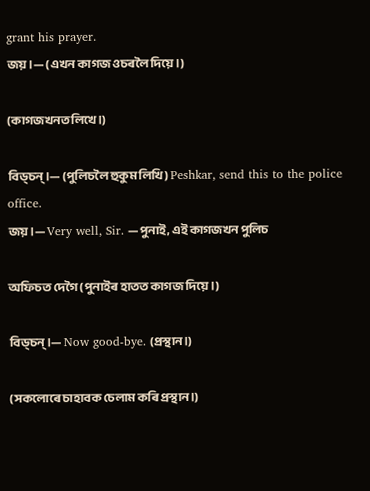grant his prayer.
জয়।— (এখন কাগজ ওচৰলৈ দিয়ে।)

(কাগজখনত লিখে।)

বিড্‌চন্।— (পুলিচলৈ হুকুম লিখি) Peshkar, send this to the police office.
জয়।— Very well, Sir. —পুনাই, এই কাগজখন পুলিচ

অফিচত দেগৈ (পুনাইৰ হাতত কাগজ দিয়ে।)

বিড্‌চন্।— Now good-bye. (প্ৰস্থান।)

(সকলোৰে চাহাবক চেলাম কৰি প্ৰস্থান।)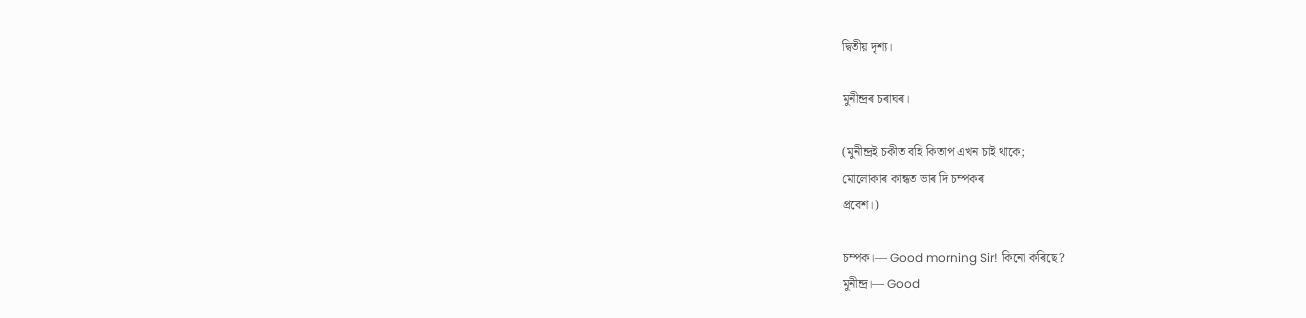দ্বিতীয় দৃশ্য।

মুনীন্দ্ৰৰ চৰাঘৰ।

(মুনীন্দ্ৰই চকীত বহি কিতাপ এখন চাই থাকে;
মোলোকাৰ কান্ধত ভাৰ দি চম্পকৰ
প্ৰবেশ।)

চম্পক।— Good morning Sir! কিনো কৰিছে?
মুনীন্দ্ৰ।— Good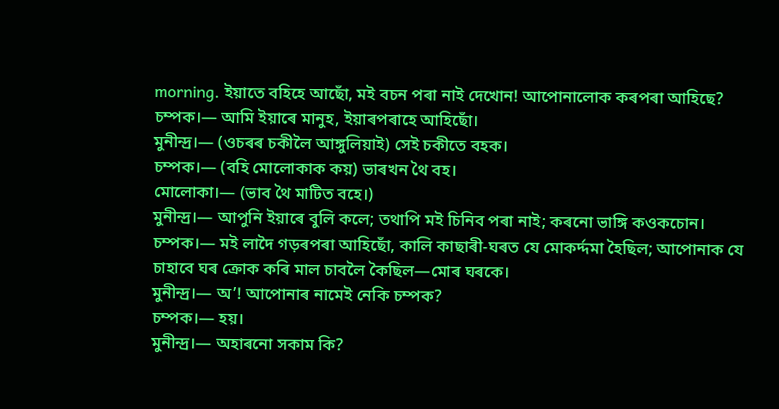morning. ইয়াতে বহিহে আছোঁ, মই বচন পৰা নাই দেখোন! আপোনালোক কৰপৰা আহিছে?
চম্পক।— আমি ইয়াৰে মানুহ, ইয়াৰপৰাহে আহিছোঁ।
মুনীন্দ্ৰ।— (ওচৰৰ চকীলৈ আঙ্গুলিয়াই) সেই চকীতে বহক।
চম্পক।— (বহি মোলোকাক কয়) ভাৰখন থৈ বহ।
মোলোকা।— (ভাব থৈ মাটিত বহে।)
মুনীন্দ্ৰ।— আপুনি ইয়াৰে বুলি কলে; তথাপি মই চিনিব পৰা নাই; কৰনো ভাঙ্গি কওকচোন।
চম্পক।— মই লাদৈ গড়ৰপৰা আহিছোঁ, কালি কাছাৰী-ঘৰত যে মোকৰ্দ্দমা হৈছিল; আপোনাক যে চাহাবে ঘৰ ক্ৰোক কৰি মাল চাবলৈ কৈছিল—মোৰ ঘৰকে।
মুনীন্দ্ৰ।— অ’! আপোনাৰ নামেই নেকি চম্পক?
চম্পক।— হয়।
মুনীন্দ্ৰ।— অহাৰনো সকাম কি?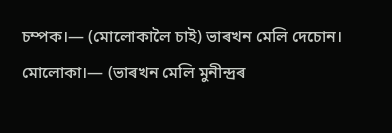চম্পক।— (মোলোকালৈ চাই) ভাৰখন মেলি দেচোন।
মোলোকা।— (ভাৰখন মেলি মুনীন্দ্ৰৰ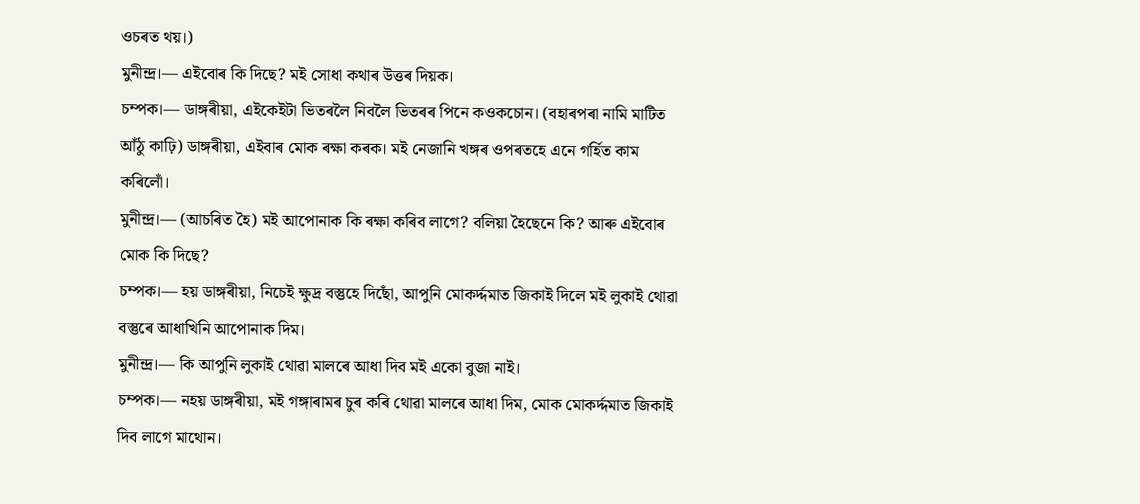ওচৰত থয়।)
মুনীন্দ্ৰ।— এইবোৰ কি দিছে? ম‍ই সোধা কথাৰ উত্তৰ দিয়ক।
চম্পক।— ডাঙ্গৰীয়া, এইকেইটা ভিতৰলৈ নিবলৈ ভিতৰৰ পিনে কওকচোন। (বহাৰপৰা নামি মাটিত আঁঠু কাঢ়ি) ডাঙ্গৰীয়া, এইবাৰ মোক ৰক্ষা কৰক। মই নেজানি খঙ্গৰ ওপৰতহে এনে গৰ্হিত কাম কৰিলোঁ।
মুনীন্দ্ৰ।— (আচৰিত হৈ) মই আপোনাক কি ৰক্ষা কৰিব লাগে? বলিয়া হৈছেনে কি? আৰু এইবোৰ মোক কি দিছে?
চম্পক।— হয় ডাঙ্গৰীয়া, নিচেই ক্ষুদ্ৰ বস্তুহে দিছোঁ, আপুনি মোকৰ্দ্দমাত জিকাই দিলে মই লুকাই থোৱা বস্তুৰে আধাখিনি আপোনাক দিম।
মুনীন্দ্ৰ।— কি আপুনি লুকাই থোৱা মালৰে আধা দিব মই একো বুজা নাই।
চম্পক।— নহয় ডাঙ্গৰীয়া, মই গঙ্গাৰামৰ চুৰ কৰি থোৱা মালৰে আধা দিম, মোক মোকৰ্দ্দমাত জিকাই দিব লাগে মাথোন।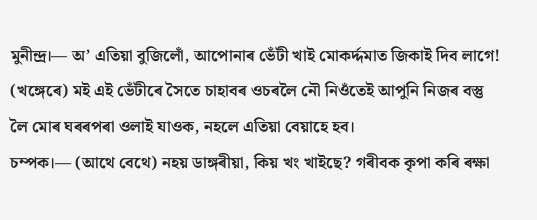মুনীন্দ্ৰ।— অ’ এতিয়া বুজিলোঁ, আপোনাৰ ভেঁটী খাই মোকৰ্দ্দমাত জিকাই দিব লাগে! (খঙ্গেৰে) মই এই ভেঁটীৰে সৈতে চাহাবৰ ওচৰলৈ নৌ নিওঁতেই আপুনি নিজৰ বস্তু লৈ মোৰ ঘৰৰপৰা ওলাই যাওক, নহলে এতিয়া বেয়াহে হব।
চম্পক।— (আথে বেথে) নহয় ডাঙ্গৰীয়া, কিয় খং খাইছে? গৰীবক কৃপা কৰি ৰক্ষা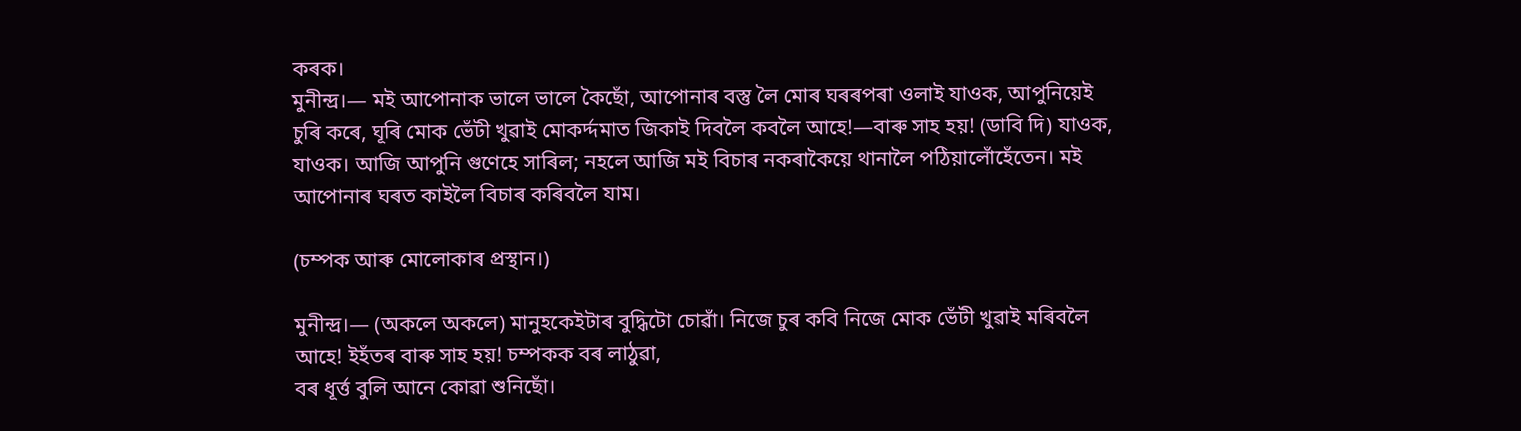কৰক।
মুনীন্দ্ৰ।— মই আপোনাক ভালে ভালে কৈছোঁ, আপোনাৰ বস্তু লৈ মোৰ ঘৰৰপৰা ওলাই যাওক, আপুনিয়েই চুৰি কৰে, ঘূৰি মোক ভেঁটী খুৱাই মোকৰ্দ্দমাত জিকাই দিবলৈ কবলৈ আহে!—বাৰু সাহ হয়! (ডাবি দি) যাওক, যাওক। আজি আপুনি গুণেহে সাৰিল; নহলে আজি মই বিচাৰ নকৰাকৈয়ে থানালৈ পঠিয়ালোঁহেঁতেন। মই আপোনাৰ ঘৰত কাইলৈ বিচাৰ কৰিবলৈ যাম।

(চম্পক আৰু মোলোকাৰ প্ৰস্থান।)

মুনীন্দ্ৰ।— (অকলে অকলে) মানুহকেইটাৰ বুদ্ধিটো চোৱাঁ। নিজে চুৰ কবি নিজে মোক ভেঁটী খুৱাই মৰিবলৈ আহে! ইহঁতৰ বাৰু সাহ হয়! চম্পকক বৰ লাঠুৱা,
বৰ ধূৰ্ত্ত বুলি আনে কোৱা শুনিছোঁ।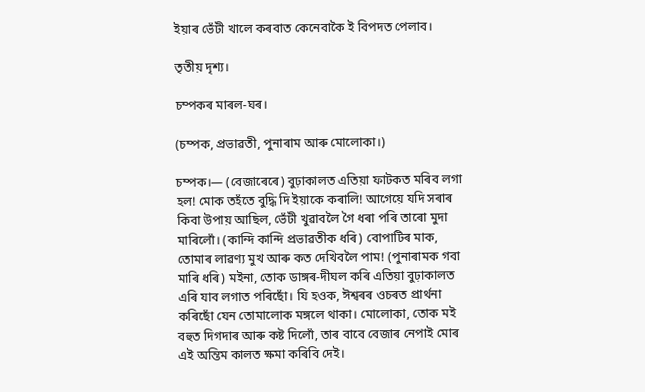ইয়াৰ ভেঁটী খালে কৰবাত কেনেবাকৈ ই বিপদত পেলাব।

তৃতীয় দৃশ্য।

চম্পকৰ মাৰল-ঘৰ।

(চম্পক, প্ৰভাৱতী, পুনাৰাম আৰু মোলোকা।)

চম্পক।— (বেজাৰেৰে) বুঢ়াকালত এতিয়া ফাটকত মৰিব লগা হল! মোক তহঁতে বুদ্ধি দি ইয়াকে কৰালি! আগেয়ে যদি সৰাৰ কিবা উপায় আছিল, ভেঁটী খুৱাবলৈ গৈ ধৰা পৰি তাৰো মুদা মাৰিলোঁ। (কান্দি কান্দি প্ৰভাৱতীক ধৰি) বোপাটিৰ মাক, তোমাৰ লাৱণ্য মুখ আৰু কত দেখিবলৈ পাম! (পুনাৰামক গবা মাৰি ধৰি) মইনা, তোক ডাঙ্গৰ-দীঘল কৰি এতিয়া বুঢ়াকালত এৰি যাব লগাত পৰিছোঁ। যি হওক, ঈশ্বৰৰ ওচৰত প্ৰাৰ্থনা কৰিছোঁ যেন তোমালোক মঙ্গলে থাকা। মোলোকা, তোক মই বহুত দিগদাৰ আৰু কষ্ট দিলোঁ, তাৰ বাবে বেজাৰ নেপাই মোৰ এই অন্তিম কালত ক্ষমা কৰিবি দেই।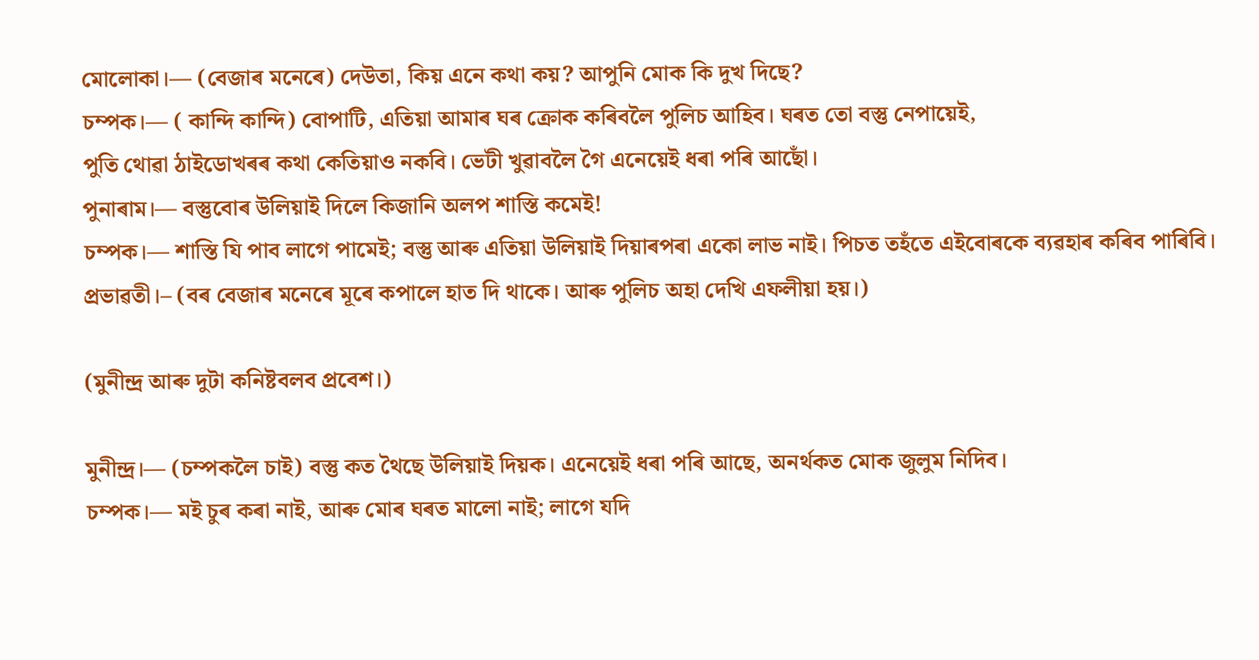মোলোকা।— (বেজাৰ মনেৰে) দেউতা, কিয় এনে কথা কয়? আপুনি মোক কি দুখ দিছে?
চম্পক।— ( কান্দি কান্দি) বোপাটি, এতিয়া আমাৰ ঘৰ ক্ৰোক কৰিবলৈ পুলিচ আহিব। ঘৰত তো বস্তু নেপায়েই,
পুতি থোৱা ঠাইডোখৰৰ কথা কেতিয়াও নকবি। ভেটী খুৱাবলৈ গৈ এনেয়েই ধৰা পৰি আছোঁ।
পুনাৰাম।— বস্তুবোৰ উলিয়াই দিলে কিজানি অলপ শাস্তি কমেই!
চম্পক।— শাস্তি যি পাব লাগে পামেই; বস্তু আৰু এতিয়া উলিয়াই দিয়াৰপৰা একো লাভ নাই। পিচত তহঁতে এইবোৰকে ব্যৱহাৰ কৰিব পাৰিবি।
প্ৰভাৱতী।– (বৰ বেজাৰ মনেৰে মূৰে কপালে হাত দি থাকে। আৰু পুলিচ অহা দেখি এফলীয়া হয়।)

(মুনীন্দ্ৰ আৰু দুটা কনিষ্টবলব প্ৰবেশ।)

মুনীন্দ্ৰ।— (চম্পকলৈ চাই) বস্তু কত থৈছে উলিয়াই দিয়ক। এনেয়েই ধৰা পৰি আছে, অনৰ্থকত মোক জুলুম নিদিব।
চম্পক।— মই চুৰ কৰা নাই, আৰু মোৰ ঘৰত মালো নাই; লাগে যদি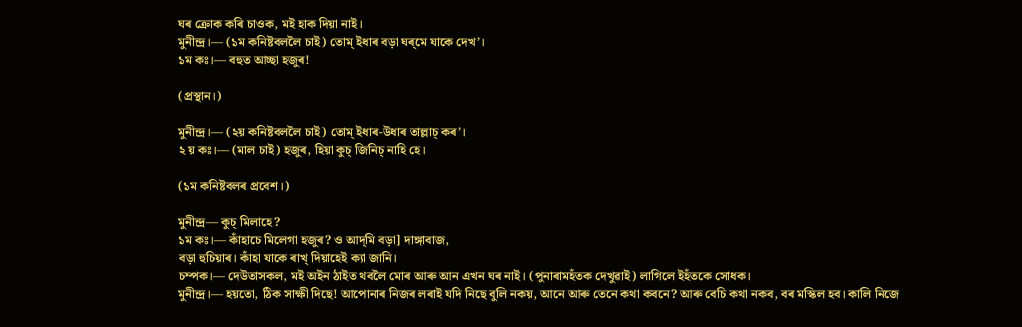ঘৰ ক্ৰোক কৰি চাওক, ম‍ই হাক দিয়া নাই।
মুনীন্দ্ৰ।— (১ম কনিষ্টবললৈ চাই) তোম্ ইধাৰ বড়া ঘৰ্‌মে যাকে দেখ’।
১ম কঃ।— বহুত আচ্ছা হজুৰ!

(প্ৰস্থান।)

মুনীন্দ্ৰ।— (২য় কনিষ্টবললৈ চাই) তোম্ ইধাৰ-উধাৰ তাল্লাচ্ কৰ’।
২ য় কঃ।— (মাল চাই) হজুৰ, হিয়া কুচ্ জিনিচ্‌ নাহি হে।

(১ম কনিষ্টবলৰ প্ৰবেশ।)

মুনীন্দ্ৰ— কুচ্‌ মিলাহে?
১ম কঃ।— কাঁহাচে মিলেগা হজুৰ? ও আদ্‌মি বড়া] দাঙ্গাবাজ,
বড়া হুচিয়াৰ। কাঁহা যাকে ৰাখ্‌ দিয়াহেই ক্যা জানি।
চম্পক।— দেউতাসকল, মই অইন ঠাইত থবলৈ মোৰ আৰু আন এখন ঘৰ নাই। (পুনাৰামহঁতক দেখুৱাই) লাগিলে ইহঁতকে সোধক।
মুনীন্দ্ৰ।— হয়তো, ঠিক সাক্ষী দিছে! আপোনাৰ নিজৰ লৰাই যদি নিছে বুলি নকয়, আনে আৰু তেনে কথা কবনে? আৰু বেচি কথা নকব, বৰ মস্কিল হব। কালি নিজে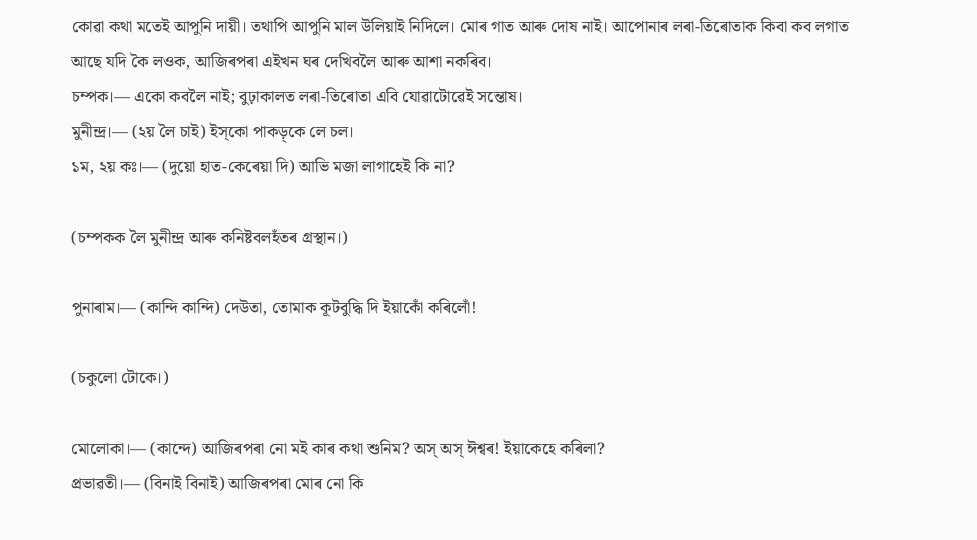কোৱা কথা মতেই আপুনি দায়ী। তথাপি আপুনি মাল উলিয়াই নিদিলে। মোৰ গাত আৰু দোষ নাই। আপোনাৰ লৰা-তিৰোতাক কিবা কব লগাত আছে যদি কৈ লওক, আজিৰপৰা এইখন ঘৰ দেখিবলৈ আৰু আশা নকৰিব।
চম্পক।— একো কবলৈ নাই; বুঢ়াকালত লৰা-তিৰোতা এবি যোৱাটোৱেই সন্তোষ।
মুনীন্দ্ৰ।— (২য় লৈ চাই) ইস্‌কো পাকড়্‌কে লে চল।
১ম, ২য় কঃ।— (দুয়ো হাত-কেৰেয়া দি) আভি মজা লাগাহেই কি না?

(চম্পকক লৈ মুনীন্দ্ৰ আৰু কনিষ্টবলহঁতৰ গ্ৰস্থান।)

পুনাৰাম।— (কান্দি কান্দি) দেউতা, তোমাক কূটবুদ্ধি দি ইয়াকোঁ কৰিলোঁ!

(চকুলো টোকে।)

মোলোকা।— (কান্দে) আজিৰপৰা নো ম‍ই কাৰ কথা শুনিম? অস্ অস্ ঈশ্বৰ! ইয়াকেহে কৰিলা?
প্ৰভাৱতী।— (বিনাই বিনাই) আজিৰপৰা মোৰ নো কি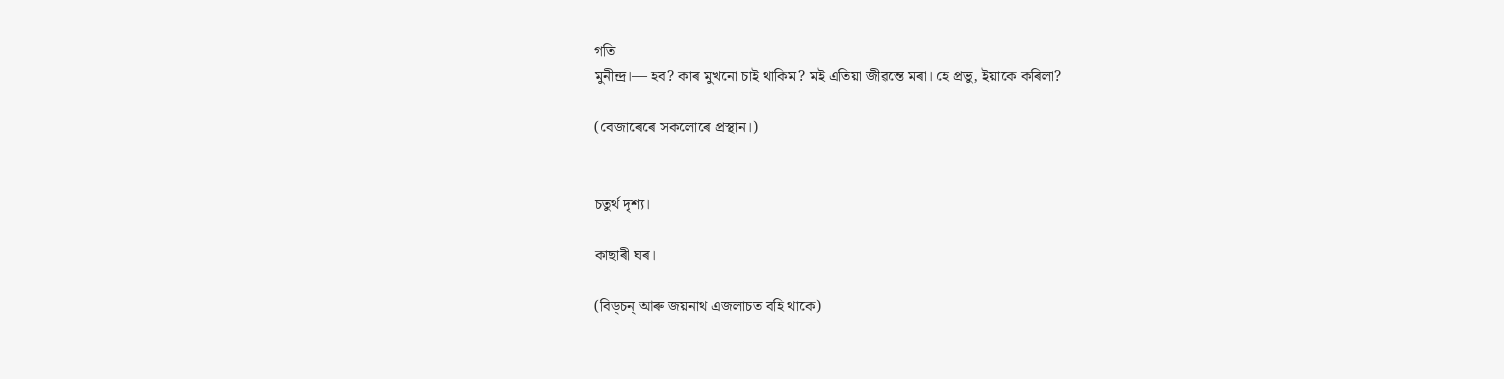গতি
মুনীন্দ্ৰ।— হব? কাৰ মুখনো চাই থাকিম? মই এতিয়া জীৱন্তে মৰা। হে প্ৰভু, ইয়াকে কৰিলা?

(বেজাৰেৰে সকলোৰে প্ৰস্থান।)


চতুৰ্থ দৃশ্য।

কাছাৰী ঘৰ।

(বিড্‌চন্‌ আৰু জয়নাথ এজলাচত বহি থাকে)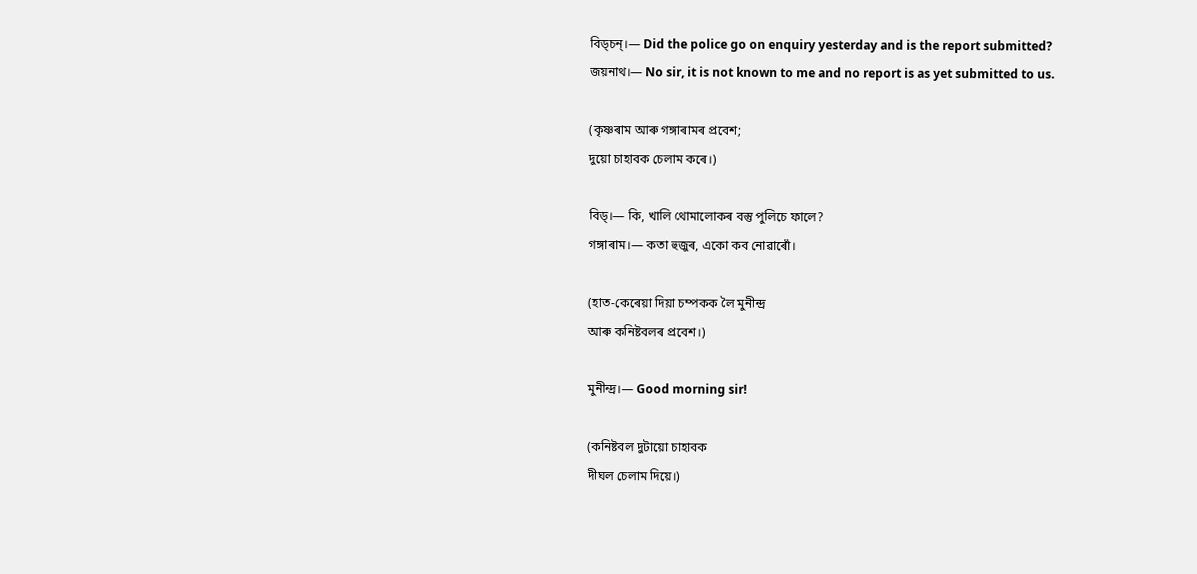বিড্‌চন্‌।— Did the police go on enquiry yesterday and is the report submitted?
জয়নাথ।— No sir, it is not known to me and no report is as yet submitted to us.

(কৃষ্ণৰাম আৰু গঙ্গাৰামৰ প্ৰবেশ;
দুয়ো চাহাবক চেলাম কৰে।)

বিড্‌।— কি, খালি থোমালোকৰ বস্তু পুলিচে ফালে?
গঙ্গাৰাম।— কতা হুজুৰ, একো কব নোৱাৰোঁ।

(হাত-কেৰেয়া দিয়া চম্পকক লৈ মুনীন্দ্ৰ
আৰু কনিষ্টবলৰ প্ৰবেশ।)

মুনীন্দ্ৰ।— Good morning sir!

(কনিষ্টবল দুটায়ো চাহাবক
দীঘল চেলাম দিয়ে।)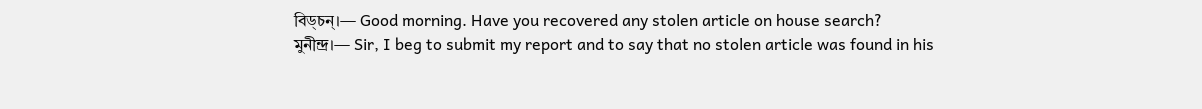বিড্‌চন্‌।— Good morning. Have you recovered any stolen article on house search?
মুনীন্দ্ৰ।— Sir, I beg to submit my report and to say that no stolen article was found in his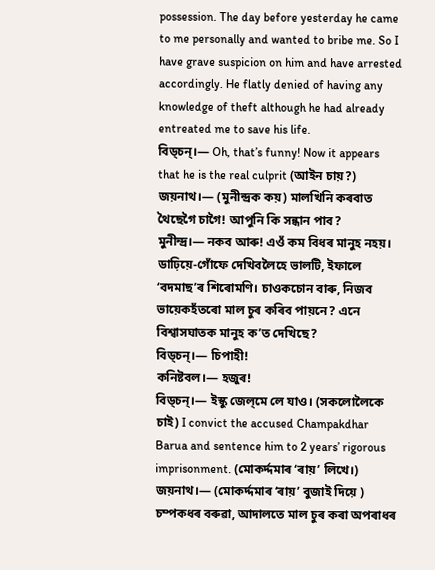possession. The day before yesterday he came to me personally and wanted to bribe me. So I have grave suspicion on him and have arrested accordingly. He flatly denied of having any knowledge of theft although he had already entreated me to save his life.
বিড্‌চন্‌।— Oh, that’s funny! Now it appears that he is the real culprit (আইন চায়?)
জয়নাথ।— (মুনীন্দ্ৰক কয়) মালখিনি কৰবাত থৈছেগৈ চাগৈ! আপুনি কি সন্ধান পাব?
মুনীন্দ্ৰ।— নকব আৰু! এওঁ কম বিধৰ মানুহ নহয়। ডাঢ়িয়ে-গোঁফে দেখিবলৈহে ভালটি, ইফালে ‘বদমাছ’ৰ শিৰোমণি। চাওকচোন বাৰু, নিজব ভায়েকহঁতৰো মাল চুৰ কৰিব পায়নে? এনে বিশ্বাসঘাতক মানুহ ক’ত দেখিছে?
বিড্‌চন্‌।— চিপাহী!
কনিষ্টবল।— হজুৰ!
বিড্‌চন্‌।— ইস্কু জেল্‌মে লে যাও। (সকলোলৈকে চাই) I convict the accused Champakdhar Barua and sentence him to 2 years’ rigorous imprisonment. (মোকৰ্দ্দমাৰ ‘ৰায়’ লিখে।)
জয়নাথ।— (মোকৰ্দ্দমাৰ ‘ৰায়’ বুজাই দিয়ে ) চম্পকধৰ বৰুৱা, আদালতে মাল চুৰ কৰা অপৰাধৰ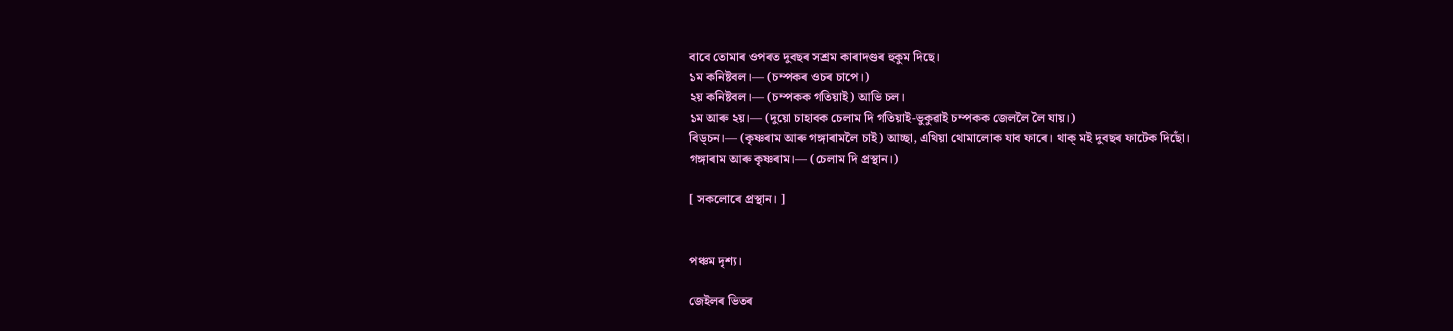বাবে তোমাৰ ওপৰত দুবছৰ সশ্ৰম কাৰাদণ্ডৰ হুকুম দিছে।
১ম কনিষ্টবল।— (চম্পকৰ ওচৰ চাপে।)
২য় কনিষ্টবল।— (চম্পকক গতিয়াই) আভি চল।
১ম আৰু ২য়।— (দুয়ো চাহাবক চেলাম দি গতিয়াই-ভুকুৱাই চম্পকক জেললৈ লৈ যায়।)
বিড্‌চন।— (কৃষ্ণৰাম আৰু গঙ্গাৰামলৈ চাই) আচ্ছা, এথিয়া থোমালোক যাব ফাৰে। থাক্ মই দুবছৰ ফাটেক দিছোঁ।
গঙ্গাৰাম আৰু কৃষ্ণৰাম।— (চেলাম দি প্ৰস্থান।)

[ সকলোৰে প্ৰস্থান। ]


পঞ্চম দৃশ্য।

জেইলৰ ভিতৰ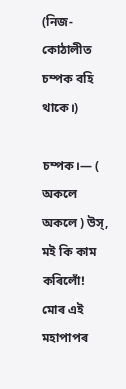(নিজ-কোঠালীত চম্পক বহি থাকে।)

চম্পক।— ( অকলে অকলে ) উস্‌, মই কি কাম কৰিলোঁ! মোৰ এই মহাপাপৰ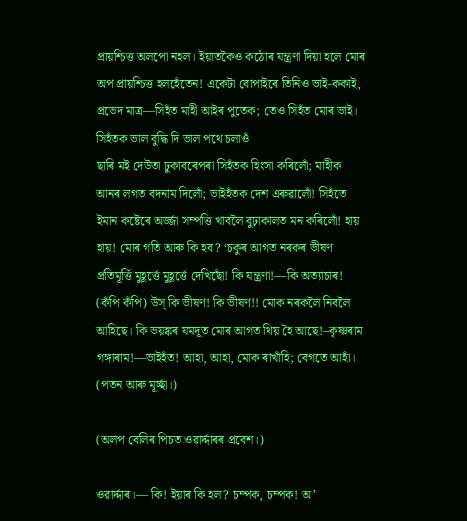প্ৰায়শ্চিত্ত অলপো নহল। ইয়াতকৈও কঠোৰ যন্ত্ৰণা দিয়া হলে মোৰ অপ প্ৰায়শ্চিত্ত হলহেঁতেন! একেটা বোপাইৰে তিনিও ভাই-ককাই, প্ৰভেদ মাত্ৰ—সিহঁত মাহী আইৰ পুতেক; তেও সিহঁত মোৰ ভাই। সিহঁতক ভাল বুদ্ধি দি ভাল পথে চলাওঁ
ছাৰি মই দেউতা ঢুকাবৰেপৰা সিহঁতক হিংসা কৰিলোঁ; মাহীক আনৰ লগত বদনাম দিলোঁ; ভাইহঁতক দেশ এৰুৱালোঁ! সিহঁতে ইমান কষ্টেৰে অৰ্জ্জা সম্পত্তি খাবলৈ বুঢ়াকালত মন কৰিলোঁ! হায় হায়! মোৰ গতি আৰু কি হব? ‘চকুৰ আগত নৰকৰ ভীষণ প্ৰতিমূৰ্ত্তি মুহূৰ্ত্তে মুহূৰ্ত্তে দেখিছোঁ! কি যন্ত্ৰণা!—কি অত্যাচাৰ! (কঁপি কঁপি) উস্ কি ভীষণ! কি ভীষণ!! মোক নৰকলৈ নিবলৈ আহিছে। কি ভয়ঙ্কৰ যমদূত মোৰ আগত থিয় হৈ আছে!–কৃষ্ণৰাম গঙ্গাৰাম!—ভাইহঁত! আহা, আহা, মোক ৰাখাঁহি; বেগতে আহাঁ। (পতন আৰু মূৰ্চ্ছা।)

(অলপ বেলিৰ পিচত ওৱাৰ্দ্দাৰৰ প্ৰবেশ।)

ওৱাৰ্দ্দাৰ।— কি! ইয়াৰ কি হল? চম্পক, চম্পক! অ’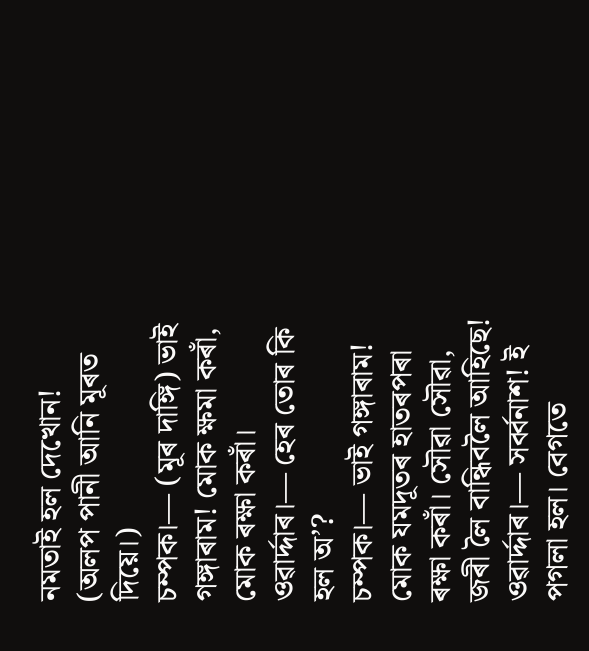নমতাই হল দেখোন! (অলপ পানী আনি মূৰত দিয়ে।)
চম্পক।— (মূৰ দাঙ্গি) ভাই গঙ্গাৰাম! মোক ক্ষমা কৰাঁ, মোক ৰক্ষা কৰাঁ।
ওৱাৰ্দ্দাৰ।— হেৰ তোৰ কি হল অ’?
চম্পক।— ভাই গঙ্গাৰাম! মোক যমদূতৰ হাতৰপৰা ৰক্ষা কৰাঁ। সৌৱা সৌৱা, জৰী লৈ বান্ধিবলৈ আহিছে!
ওৱাৰ্দ্দাৰ।— সৰ্ব্বনাশ! ই পগলা হল। বেগতে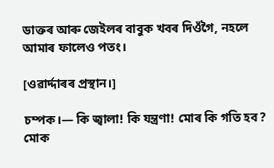ডাক্তৰ আৰু জেইলৰ বাবুক খবৰ দিওঁগৈ, নহলে আমাৰ ফালেও পতং।

[ওৱাৰ্দ্দাৰৰ প্ৰস্থান।]

চম্পক।— কি জ্বালা! কি যন্ত্ৰণা! মোৰ কি গতি হব? মোক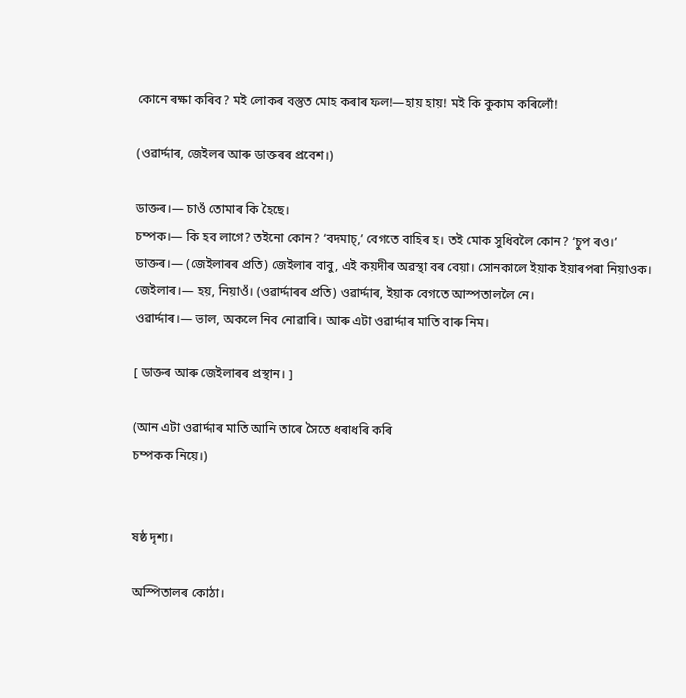কোনে ৰক্ষা কৰিব? মই লোকৰ বস্তুত মোহ কৰাৰ ফল!—হায় হায়! মই কি কুকাম কৰিলোঁ!

(ওৱাৰ্দ্দাৰ, জেইলৰ আৰু ডাক্তৰৰ প্ৰবেশ।)

ডাক্তৰ।— চাওঁ তোমাৰ কি হৈছে।
চম্পক।— কি হব লাগে? তইনো কোন? ‘বদমাচ্,’ বেগতে বাহিৰ হ। তই মোক সুধিবলৈ কোন? ‘চুপ ৰও।’
ডাক্তৰ।— (জেইলাৰৰ প্ৰতি) জেইলাৰ বাবু, এই কয়দীৰ অৱস্থা বৰ বেয়া। সোনকালে ইয়াক ইয়াৰপৰা নিয়াওক।
জেইলাৰ।— হয়, নিয়াওঁ। (ওৱাৰ্দ্দাৰৰ প্ৰতি) ওৱাৰ্দ্দাৰ, ইয়াক বেগতে আস্পতাললৈ নে।
ওৱাৰ্দ্দাৰ।— ভাল, অকলে নিব নোৱাৰি। আৰু এটা ওৱাৰ্দ্দাৰ মাতি বাৰু নিম।

[ ডাক্তৰ আৰু জেইলাৰৰ প্ৰস্থান। ]

(আন এটা ওৱাৰ্দ্দাৰ মাতি আনি তাৰে সৈতে ধৰাধৰি কৰি
চম্পকক নিয়ে।)


ষষ্ঠ দৃশ্য।

অস্পিতালৰ কোঠা।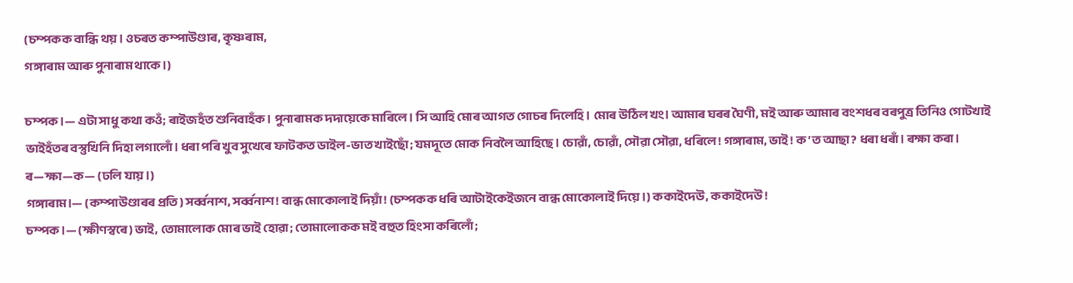(চম্পকক বান্ধি থয়। ওচৰত কম্পাউণ্ডাৰ, কৃষ্ণৰাম,
গঙ্গাৰাম আৰু পুনাৰাম থাকে।)

চম্পক।— এটা সাধু কথা কওঁ; ৰাইজহঁত শুনিবাহঁক। পুনাৰামক দদায়েকে মাৰিলে। সি আহি মোৰ আগত গোচৰ দিলেহি। মোৰ উঠিল খং। আমাৰ ঘৰৰ ঘৈণী, মই আৰু আমাৰ বংশধৰ বৰপুত্ৰ তিনিও গোটখাই ভাইহঁতৰ বস্তুখিনি দিহা লগালোঁ। ধৰা পৰি খুব সুখেৰে ফাটকত ডাইল-ভাত খাইছোঁ; যমদূতে মোক নিবলৈ আহিছে। চোৱাঁ, চোৱাঁ, সৌৱা সৌৱা, ধৰিলে! গঙ্গাৰাম, ভাই! ক’ত আছা? ধৰা ধৰাঁ। ৰক্ষা কৰা। ৰ—ক্ষা—ক— (ঢলি যায়।)
গঙ্গাৰাম।— (কম্পাউণ্ডাৰৰ প্ৰতি) সৰ্ব্বনাশ, সৰ্ব্বনাশ! বান্ধ মোকোলাই দিয়াঁ! (চম্পকক ধৰি আটাইকেইজনে বান্ধ মোকোলাই দিয়ে।) ককাইদেউ, ককাইদেউ!
চম্পক।— (ক্ষীণস্বৰে) ভাই, তোমালোক মোৰ ভাই হোৱা; তোমালোকক ম‍ই বহুত হিংসা কৰিলোঁ;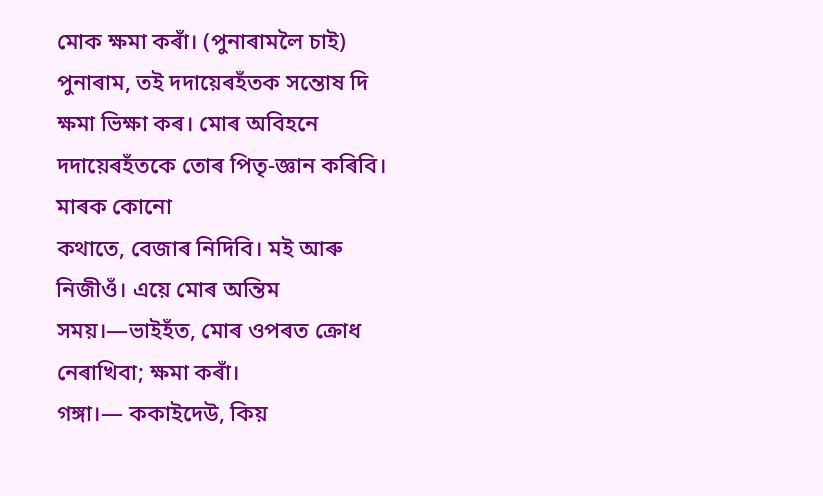মোক ক্ষমা কৰাঁ। (পুনাৰামলৈ চাই) পুনাৰাম, তই দদায়েৰহঁতক সন্তোষ দি ক্ষমা ভিক্ষা কৰ। মোৰ অবিহনে দদায়েৰহঁতকে তোৰ পিতৃ-জ্ঞান কৰিবি। মাৰক কোনো
কথাতে, বেজাৰ নিদিবি। ম‍ই আৰু নিজীওঁ। এয়ে মোৰ অন্তিম সময়।—ভাইহঁত, মোৰ ওপৰত ক্ৰোধ নেৰাখিবা; ক্ষমা কৰাঁ।
গঙ্গা।— ককাইদেউ, কিয়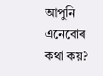আপুনি এনেবোৰ কথা কয়?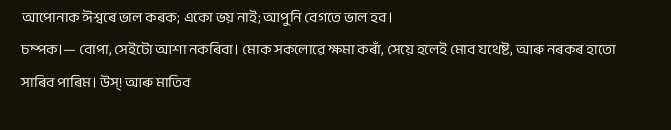আপোনাক ঈশ্বৰে ভাল কৰক; একো ভয় নাই; আপুনি বেগতে ভাল হব।
চম্পক।— বোপা, সেইটো আশা নকৰিবা। মোক সকলোৱে ক্ষমা কৰাঁ, সেয়ে হলেই মোব যথেষ্ট, আৰু নৰকৰ হাতো সাৰিব পাৰিম। উস্! আৰু মাতিব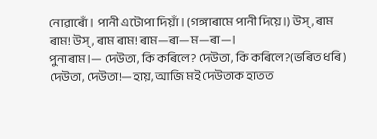নোৱাৰোঁ। পানী এটোপা দিয়াঁ। (গঙ্গাৰামে পানী দিয়ে।) উস্‌, ৰাম ৰাম! উস্‌, ৰাম ৰাম! ৰাম—ৰা—ম—ৰা—।
পুনাৰাম।— দেউতা, কি কৰিলে? দেউতা, কি কৰিলে?(ভৰিত ধৰি) দেউতা, দেউতা!—হায়, আজি মই দেউতাক হাতত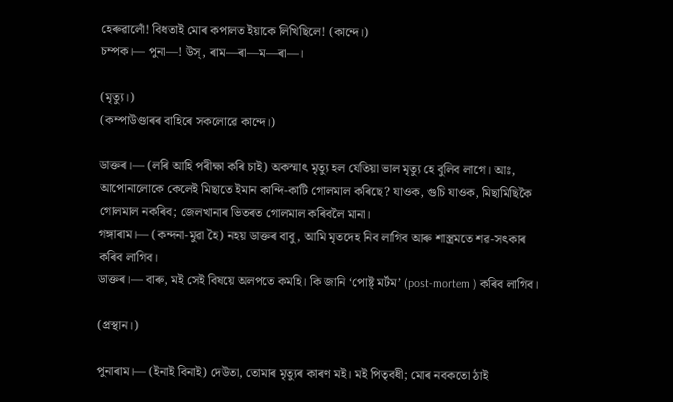হেৰুৱালোঁ! বিধতাই মোৰ কপালত ইয়াকে লিখিছিলে! (কান্দে।)
চম্পক।— পুনা—! উস্‌, ৰাম—ৰা—ম—ৰা—।

(মৃত্যু।)
(কম্পাউণ্ডাৰৰ বাহিৰে সকলোৱে কান্দে।)

ডাক্তৰ।— (লৰি আহি পৰীক্ষা কৰি চাই) অকস্মাৎ মৃত্যু হল যেতিয়া ভাল মৃত্যু হে বুলিব লাগে। আঃ, আপোনালোকে কেলেই মিছাতে ইমান কান্দি-কাটি গোলমাল কৰিছে? যাওক, গুচি যাওক, মিছামিছিকৈ গোলমাল নকৰিব; জেলখানাৰ ভিতৰত গোলমাল কৰিবলৈ মানা।
গঙ্গাৰাম।— (কন্দনা-মুৱা হৈ) নহয় ডাক্তৰ বাবু, আমি মৃতদেহ নিব লাগিব আৰু শাস্ত্ৰমতে শৱ-সৎকাৰ কৰিব লাগিব।
ডাক্তৰ।— বাৰু, মই সেই বিষয়ে অলপতে কমহি। কি জানি ‘পোষ্ট্‌ মৰ্টম’ (post-mortem ) কৰিব লাগিব।

(প্ৰস্থান।)

পুনাৰাম।— (ইনাই বিনাই) দেউতা, তোমাৰ মৃত্যুৰ কাৰণ মই। মই পিতৃবধী; মোৰ নবকতো ঠাই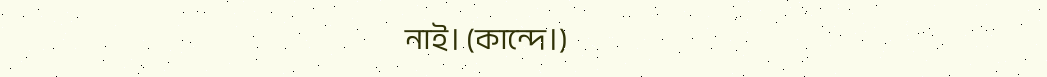নাই। (কান্দে।)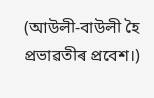(আউলী-বাউলী হৈ প্ৰভাৱতীৰ প্ৰবেশ।)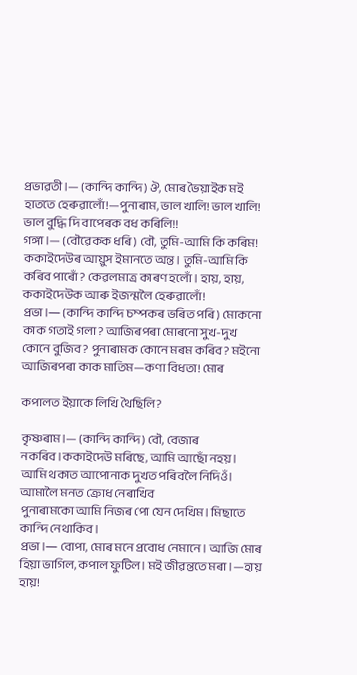প্ৰভাৱতী।— (কান্দি কান্দি) ঔ, মোৰ ভৈয়াইক মই হাততে হেৰুৱালোঁ!—পুনাৰাম, ভাল খালি! ভাল খালি! ভাল বুদ্ধি দি বাপেৰক বধ কৰিলি!!
গঙ্গা।— (বৌৱেকক ধৰি) বৌ, তুমি-আমি কি কৰিম! ককাইদেউৰ আয়ুস ইমানতে অন্ত। তুমি-আমি কি কৰিব পাৰোঁ? কেৱলমাত্ৰ কাৰণ হলোঁ। হায়, হায়, ককাইদেউক আৰু ইজন্মলৈ হেৰুৱালোঁ!
প্ৰভা।― (কান্দি কান্দি চম্পকৰ ভৰিত পৰি) মোকনো কাক গতাই গলা? আজিৰপৰা মোৰনো সুখ-দুখ কোনে বুজিব? পুনাৰামক কোনে মৰম কৰিব? মইনো আজিৰপৰা কাক মাতিম—কণা বিধতা! মোৰ

কপালত ইয়াকে লিখি থৈছিলি?

কৃষ্ণৰাম।— (কান্দি কান্দি) বৌ, বেজাৰ নকৰিব।ককাইদেউ মৰিছে, আমি আছোঁ নহয়। আমি থকাত আপোনাক দুখত পৰিবলৈ নিদিওঁ। আমালৈ মনত ক্ৰোধ নেৰাখিব
পুনাৰামকো আমি নিজৰ পো যেন দেখিম। মিছাতে কান্দি নেথাকিব।
প্ৰভা।― বোপা, মোৰ মনে প্ৰবোধ নেমানে। আজি মোৰ হিয়া ভাগিল, কপাল ফুটিল। মই জীৱন্ততে মৰা।—হায় হায়!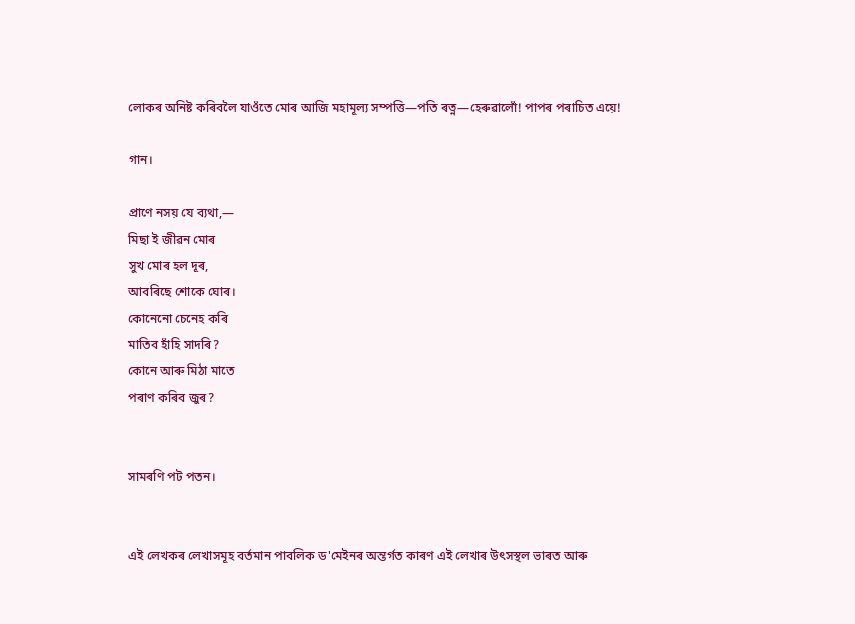লোকৰ অনিষ্ট কৰিবলৈ যাওঁতে মোৰ আজি মহামূল্য সম্পত্তি—পতি ৰত্ন—হেৰুৱালোঁ! পাপৰ পৰাচিত এয়ে!

গান।

প্ৰাণে নসয় যে ব্যথা,—
মিছা ই জীৱন মোৰ
সুখ মোৰ হল দূৰ,
আবৰিছে শোকে ঘোৰ।
কোনেনো চেনেহ কৰি
মাতিব হাঁহি সাদৰি?
কোনে আৰু মিঠা মাতে
পৰাণ কৰিব জুৰ?


সামৰণি পট পতন।


এই লেখকৰ লেখাসমূহ বৰ্তমান পাবলিক ড'মেইনৰ অন্তৰ্গত কাৰণ এই লেখাৰ উৎসস্থল ভাৰত আৰু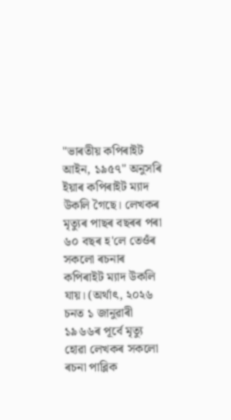"ভাৰতীয় কপিৰাইট আইন, ১৯৫৭" অনুসৰি ইয়াৰ কপিৰাইট ম্যাদ উকলি গৈছে। লেখকৰ মৃত্যুৰ পাছৰ বছৰৰ পৰা ৬০ বছৰ হ'লে তেওঁৰ সকলো ৰচনাৰ কপিৰাইট ম্যাদ উকলি যায়। (অৰ্থাৎ, ২০২৬ চনত ১ জানুৱাৰী ১৯৬৬ৰ পূৰ্বে মৃত্যু হোৱা লেখকৰ সকলো ৰচনা পাব্লিক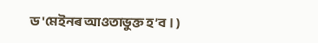ড'মেইনৰ আওতাভুক্ত হ’ব। )